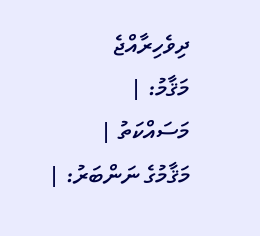ދިވެހިރާއްޖެ
މަޤާމު: |
މަސައްކަތު |
މަޤާމުގެ ނަންބަރު: |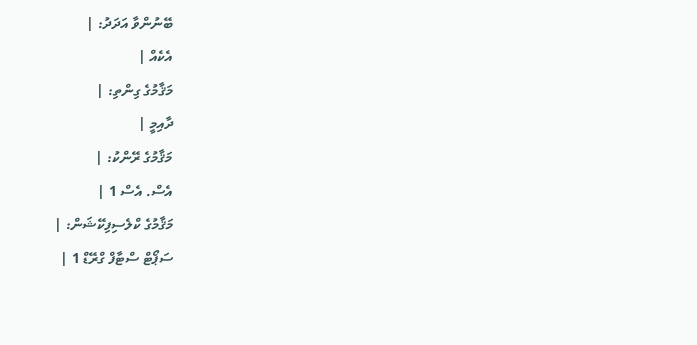ބޭނުންވާ އަދަދު: |
އެކެއް |
މަޤާމުގެ ގިންތި: |
ދާއިމީ |
މަޤާމުގެ ރޭންކު: |
އެސް. އެސް 1 |
މަޤާމުގެ ކްލެސިފިކޭޝަން: |
ސަޕޯޓް ސްޓާފް ގްރޭޑް 1 |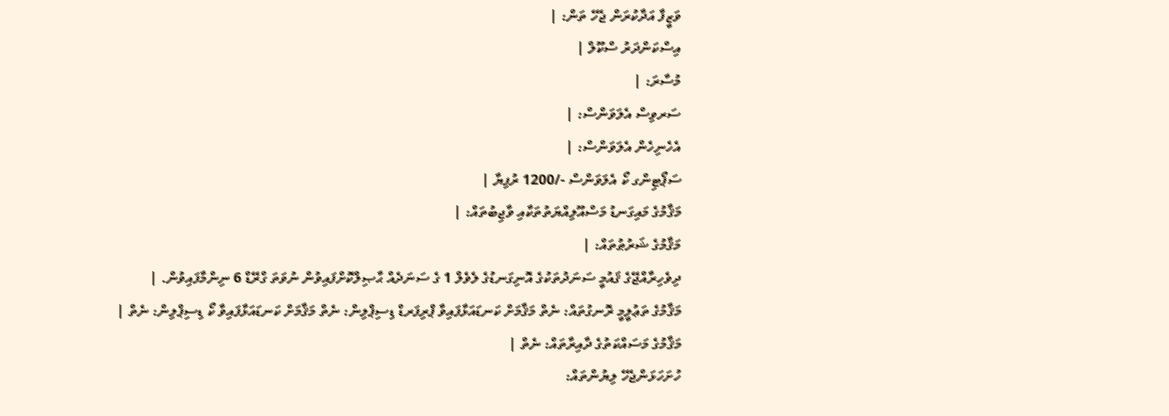ވަޒީފާ އަދާކުރަން ޖެހޭ ތަން: |
އިސްކަންދަރު ސްކޫލް |
މުސާރަ: |
ސަރވިސް އެލަވަންސް: |
އެހެނިހެން އެލަވަންސް: |
ސަޕޯޓިންގ ކޯ އެލަވަންސް -/1200 ރުފިޔާ |
މަޤާމުގެ މައިގަނޑު މަސްއޫލިއްޔަތުތަކާއި ވާޖިބުތައް: |
މަޤާމުގެ ޝަރުޠުތައް: |
ދިވެހިރާއްޖޭގެ ޤައުމީ ސަނަދުތަކުގެ އޮނިގަނޑުގެ ލެވެލް 1 ގެ ސަނަދެއް ޙާޞިލްކޮށްފައިވުން ނުވަތަ ގްރޭޑް 6 ނިންމާފައިވުން. |
މަޤާމުގެ ތަޢުލީމީ ރޮނގުތައް: ނެތް މަޤާމަށް ކަނޑައަޅާފައިވާ ޕްރިފަރޑް ޑިސިޕްލިން: ނެތް މަޤާމަށް ކަނޑައަޅާފައިވާ ކޯ ޑިސިޕްލިން: ނެތް |
މަޤާމުގެ މަސައްކަތުގެ ދާއިރާތައް: ނެތް |
ހުށަހަޅަންޖެހޭ ލިޔުންތައް: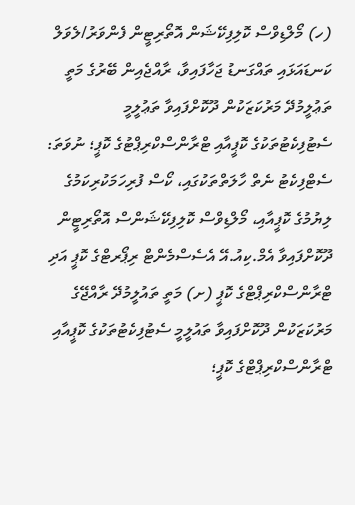(ހ) މޯލްޑިވްސް ކޮލިފިކޭޝަން އޮތޯރިޓީން ފެންވަރު/ލެވަލް ކަނޑައަޅައި ތައްގަނޑު ޖަހާފައިވާ، ރާއްޖެއިން ބޭރުގެ މަތީ ތަޢުލީމުދޭ މަރުކަޒަކުން ދޫކޮށްފައިވާ ތަޢުލީމީ ސެޓުފިކެޓުތަކުގެ ކޮޕީއާއި ޓްރާންސްކްރިޕްޓުގެ ކޮޕީ؛ ނުވަތަ: ސެޓްފިކެޓު ނެތް ހާލަތްތަކުގައި، ކޯސް ފުރިހަމަކުރިކަމުގެ ލިޔުމުގެ ކޮޕީއާއި، މޯލްޑިވްސް ކޮލިފިކޭޝަންސް އޮތޯރިޓީން ދޫކޮށްފައިވާ އެމް.ކިއު.އޭ އެސެސްމެންޓް ރިޕޯރޓްގެ ކޮޕީ އަދި ޓްރާންސްކްރިޕްޓްގެ ކޮޕީ (ށ) މަތީ ތައުލީމުދޭ ރާއްޖޭގެ މަރުކަޒަކުން ދޫކޮށްފައިވާ ތައުލީމީ ސެޓުފިކެޓުތަކުގެ ކޮޕީއާއި ޓްރާންސްކްރިޕްޓްގެ ކޮޕީ؛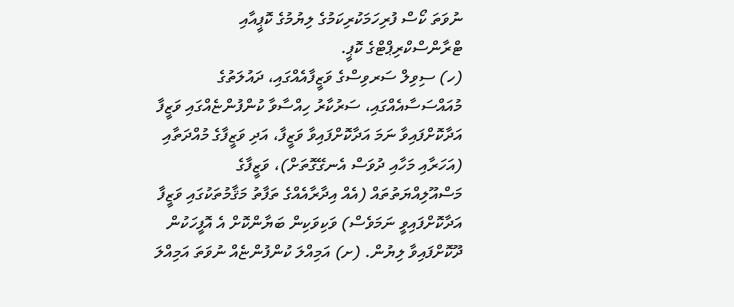ނުވަތަ ކޯސް ފުރިހަމަކުރިކަމުގެ ލިޔުމުގެ ކޮޕީއާއި ޓްރާންސްކްރިޕްޓްގެ ކޮޕީ.
(ހ) ސިވިލް ސަރވިސްގެ ވަޒީފާއެއްގައި، ދައުލަތުގެ މުއައްސަސާއެއްގައި، ސަރުކާރު ހިއްސާވާ ކުންފުންޏެއްގައި ވަޒީފާ އަދާކޮށްފައިވާ ނަމަ އަދާކޮށްފައިވާ ވަޒީފާ، އަދި ވަޒީފާގެ މުއްދަތާއި (އަހަރާއި މަހާއި ދުވަސް އެނގޭގޮތަށް)، ވަޒީފާގެ މަސްއޫލިއްޔަތުތައް (އެއް އިދާރާއެއްގެ ތަފާތު މަޤާމުތަކުގައި ވަޒީފާ އަދާކޮށްފައިވީ ނަމަވެސް) ވަކިވަކިން ބަޔާންކޮށް އެ އޮފީހަކުން ދޫކޮށްފައިވާ ލިޔުން. (ށ) އަމިއްލަ ކުންފުންޏެއް ނުވަތަ އަމިއްލަ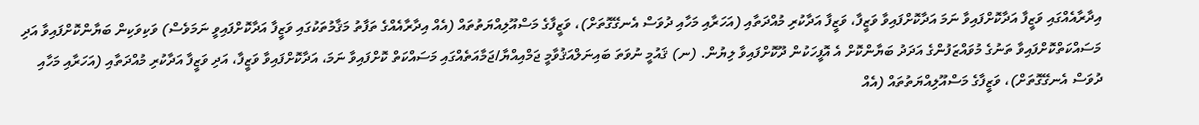އިދާރާއެއްގައި ވަޒީފާ އަދާކޮށްފައިވާ ނަމަ އަދާކޮށްފައިވާ ވަޒީފާ، ވަޒީފާ އަދާކުރި މުއްދަތާއި (އަހަރާއި މަހާއި ދުވަސް އެނގޭގޮތަށް)، ވަޒީފާގެ މަސްއޫލިއްޔަތުތައް (އެއް އިދާރާއެއްގެ ތަފާތު މަޤާމުތަކުގައި ވަޒީފާ އަދާކޮށްފައިވީ ނަމަވެސް) ވަކިވަކިން ބަޔާންކޮށްފައިވާ އަދި މަސައްކަތްކޮށްފައިވާ ތަނުގެ މުވައްޒަފުންގެ އަދަދު ބަޔާންކޮށް އެ އޮފީހަކުން ދޫކޮށްފައިވާ ލިޔުން. (ނ) ޤައުމީ ނުވަތަ ބައިނަލްއަޤުވާމީ ޖަމްއިއްޔާ/ޖަމާއަތެއްގައި މަސައްކަތް ކޮށްފައިވާ ނަމަ، އަދާކޮށްފައިވާ ވަޒީފާ، އަދި ވަޒީފާ އަދާކުރި މުއްދަތާއި (އަހަރާއި މަހާއި ދުވަސް އެނގޭގޮތަށް)، ވަޒީފާގެ މަސްއޫލިއްޔަތުތައް (އެއް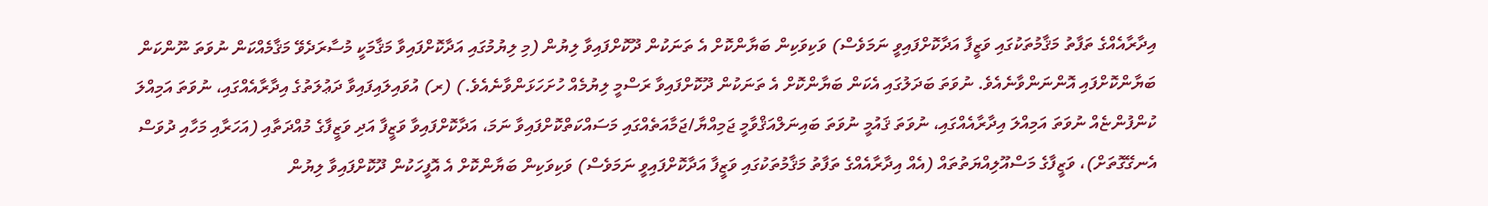އިދާރާއެއްގެ ތަފާތު މަޤާމުތަކުގައި ވަޒީފާ އަދާކޮށްފައިވީ ނަމަވެސް) ވަކިވަކިން ބަޔާންކޮށް އެ ތަނަކުން ދޫކޮށްފައިވާ ލިޔުން (މި ލިޔުމުގައި އަދާކޮށްފައިވާ މަޤާމަކީ މުސާރަދެވޭ މަޤާމެއްކަން ނުވަތަ ނޫންކަން ބަޔާންކޮށްފައި އޮންނަންވާނެއެވެ. ނުވަތަ ބަދަލުގައި އެކަން ބަޔާންކޮށް އެ ތަނަކުން ދޫކޮށްފައިވާ ރަސްމީ ލިޔުމެއް ހުށަހަޅަންވާނެއެވެ.) (ރ) އުވައިލައިފައިވާ ދަޢުލަތުގެ އިދާރާއެއްގައި، ނުވަތަ އަމިއްލަ ކުންފުންޏެއް ނުވަތަ އަމިއްލަ އިދާރާއެއްގައި، ނުވަތަ ޤައުމީ ނުވަތަ ބައިނަލްއަޤްވާމީ ޖަމިއްޔާ/ޖަމާއަތެއްގައި މަސައްކަތްކޮށްފައިވާ ނަމަ، އަދާކޮށްފައިވާ ވަޒީފާ އަދި ވަޒީފާގެ މުއްދަތާއި (އަހަރާއި މަހާއި ދުވަސް އެނގޭގޮތަށް)، ވަޒީފާގެ މަސްއޫލިއްޔަތުތައް (އެއް އިދާރާއެއްގެ ތަފާތު މަޤާމުތަކުގައި ވަޒީފާ އަދާކޮށްފައިވީ ނަމަވެސް) ވަކިވަކިން ބަޔާންކޮށް އެ އޮފީހަކުން ދޫކޮށްފައިވާ ލިޔުން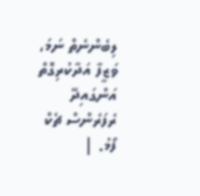ލިބެންނެތް ނަމަ، ވަޒީފާ އަދާކުރިގޮތް އަންގައިދޭ ރެފަރެންސް ޗެކް ފޯމު. |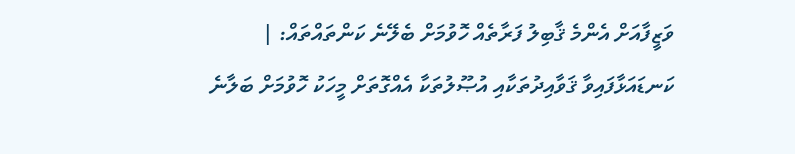ވަޒީފާއަށް އެންމެ ޤާބިލު ފަރާތެއް ހޮވުމަށް ބެލޭނެ ކަންތައްތައް: |
ކަނޑައަޅާފައިވާ ޤަވާއިދުތަކާއި އުޞޫލުތަކާ އެއްގޮތަށް މީހަކު ހޮވުމަށް ބަލާނެ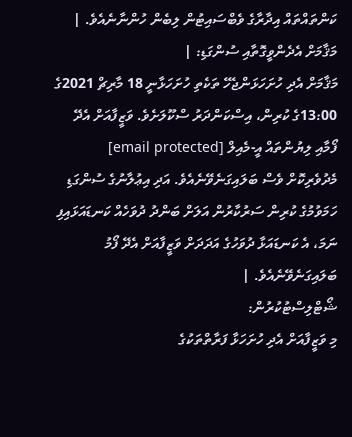ކަންތައްތައް އިދާރާގެ ވެބްސައިޓުން ލިބެން ހުންނާނެއެވެ. |
މަޤާމަށް އެދެންވީގޮތާއި ސުންގަޑި: |
މަޤާމަށް އެދި ހުށަހަޅަންޖެހޭ ތަކެތި ހުށަހަޅާނީ 18 މާރިޗް 2021ގެ 13:00ގެ ކުރިން، އިސްކަންދަރު ސްކޫލަށެވެ. ވަޒީފާއަށް އެދޭ ފޯމާއި ލިޔުންތައް އީ-މެއިލް [email protected] މެދުވެރިކޮށް ވެސް ބަލައިގަނެވޭނެއެވެ. އަދި އިޢުލާނުގެ ސުންގަޑި ހަމަވުމުގެ ކުރިން ސަރުކާރުން އަލަށް ބަންދު ދުވަހެއް ކަނޑައަޅައިފި ނަމަ، އެ ކަނޑައަޅާ ދުވަހުގެ އަދަދަށް ވަޒީފާއަށް އެދޭ ފޯމު ބަލައިގަނެވޭނެއެވެ. |
ޝޯޓްލިސްޓުކުރުން:
މި ވަޒީފާއަށް އެދި ހުށަހަޅާ ފަރާތްތަކުގެ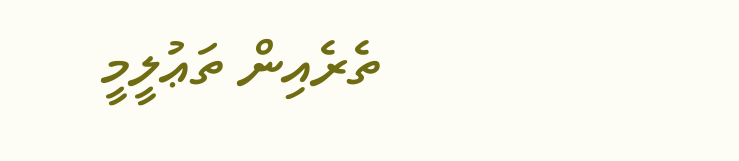ތެރެއިން ތަޢުލީމީ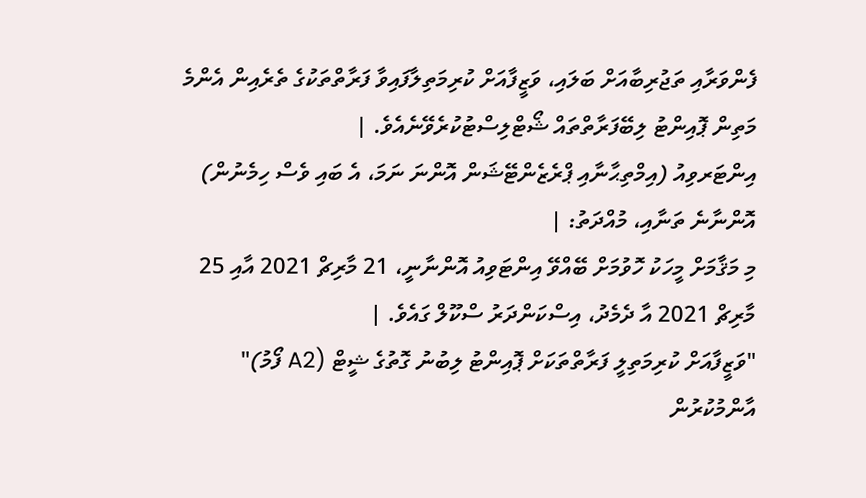ފެންވަރާއި ތަޖުރިބާއަށް ބަލައި، ވަޒީފާއަށް ކުރިމަތިލާފައިވާ ފަރާތްތަކުގެ ތެރެއިން އެންމެ މަތިން ޕޮއިންޓު ލިބޭފަރާތްތައް ޝޯޓްލިސްޓުކުރެވޭނެއެވެ. |
އިންޓަރވިއު (އިމްތިޙާނާއި ޕްރެޒެންޓޭޝަން އޮންނަ ނަމަ، އެ ބައި ވެސް ހިމެނުން) އޮންނާނެ ތަނާއި، މުއްދަތު: |
މި މަޤާމަށް މީހަކު ހޮވުމަށް ބޭއްވޭ އިންޓަވިއު އޮންނާނީ، 21 މާރިޗް 2021 އާއި 25 މާރިޗް 2021 އާ ދެމެދު، އިސްކަންދަރު ސްކޫލް ގައެވެ. |
"ވަޒީފާއަށް ކުރިމަތިލީ ފަރާތްތަކަށް ޕޮއިންޓު ލިބުނު ގޮތުގެ ޝީޓް (A2 ފޯމު)" އާންމުކުރުން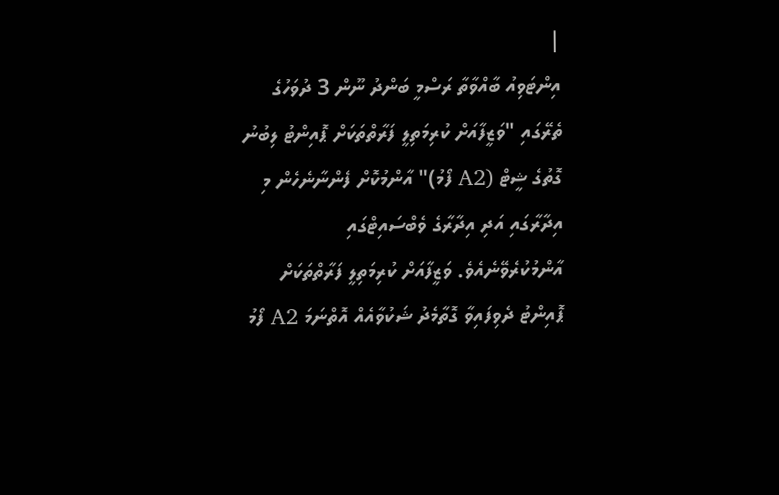|
އިންޓަވިއު ބާއްވާތާ ރަސްމީ ބަންދު ނޫން 3 ދުވަހުގެ ތެރޭގައި "ވަޒީފާއަށް ކުރިމަތިލީ ފަރާތްތަކަށް ޕޮއިންޓު ލިބުނު ގޮތުގެ ޝީޓް (A2 ފޯމު)" އާންމުކޮށް ފެންނާނެހެން މި އިދާރާގައި އަދި އިދާރާގެ ވެބްސައިޓްގައި އާންމުކުރެވޭނެއެވެ. ވަޒީފާއަށް ކުރިމަތިލީ ފަރާތްތަކަށް ޕޮއިންޓު ދެވިފައިވާ ގޮތާމެދު ޝަކުވާއެއް އޮތްނަމަ A2 ފޯމު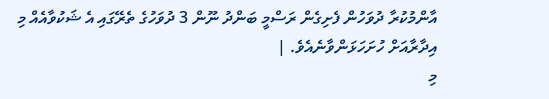އާންމުކުރާ ދުވަހުން ފެށިގެން ރަސްމީ ބަންދު ނޫން 3 ދުވަހުގެ ތެރޭގައި އެ ޝަކުވާއެއް މި އިދާރާއަށް ހުށަހަޅަންވާނެއެވެ. |
މި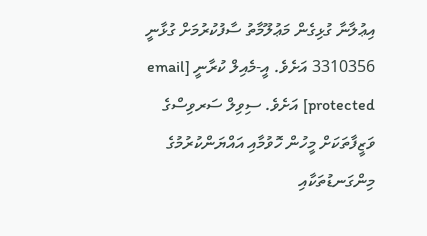އިޢުލާނާ ގުޅިގެން މަޢުލޫމާތު ސާފުކުރުމަށް ގުޅާނީ 3310356 އަށެވެ. އީ-މެއިލް ކުރާނީ [email protected] އަށެވެ. ސިވިލް ސަރވިސްގެ ވަޒީފާތަކަށް މީހުން ހޮވުމާއި އައްޔަންކުރުމުގެ މިންގަނޑުތަކާއި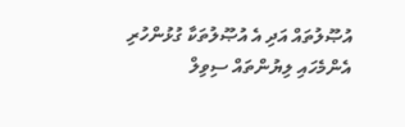އުޞޫލުތައް އަދި އެ އުޞޫލުތަކާ ގުޅުންހުރި އެންމެހައި ލިޔުންތައް ސިވިލް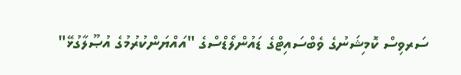ސަރވިސް ކޮމިޝަނުގެ ވެބްސައިޓްގެ ޑައުންލޯޑްސްގެ "އައްޔަންކުރުމުގެ އުޞޫލާގުޅޭ"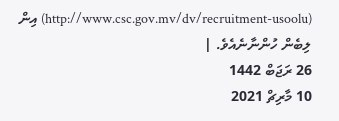(http://www.csc.gov.mv/dv/recruitment-usoolu) އިން ލިބެން ހުންނާނެއެވެ. |
26 ރަޖަބް 1442
10 މާރިޗް 2021